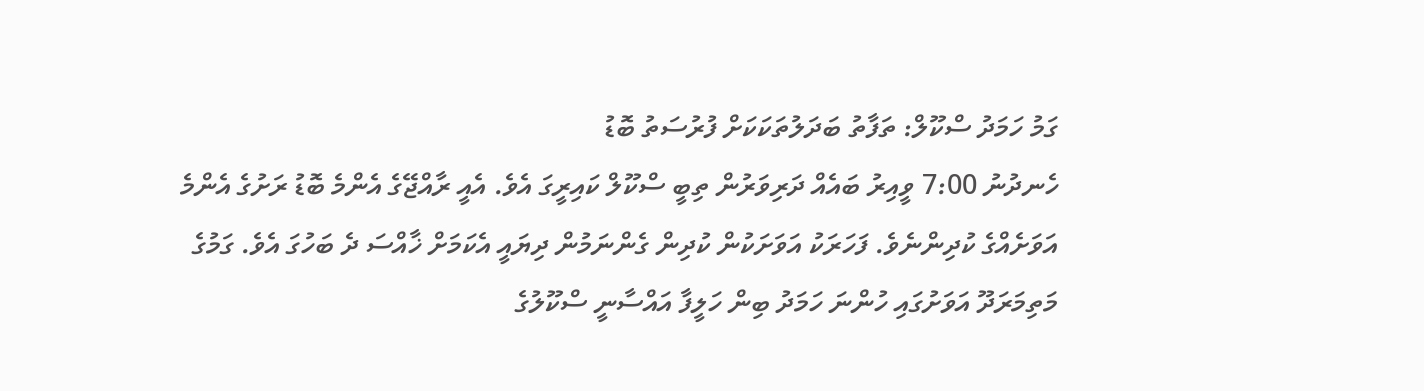ގަމު ހަމަދު ސްކޫލް: ތަފާތު ބަދަލުތަކަކަށް ފުރުސަތު ބޮޑު
ހެނދުނު 7:00 ވީއިރު ބައެއް ދަރިވަރުން ތިބީ ސްކޫލް ކައިރީގަ އެވެ. އެއީ ރާއްޖޭގެ އެންމެ ބޮޑު ރަށުގެ އެންމެ އަވަށެއްގެ ކުދިންނެވެ. ފަހަރަކު އަވަށަކުން ކުދިން ގެންނަމުން ދިޔައީ އެކަމަށް ޚާއްސަ ދެ ބަހުގަ އެވެ. ގަމުގެ މަތިމަރަދޫ އަވަށުގައި ހުންނަ ހަމަދު ބިން ހަލީފާ އައްސާނީ ސްކޫލުގެ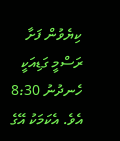ކިޔެވުން ފަށާ ރަސްމީ ގަޑިއަކީ ހެނދުނު 8:30 އެވެ. އެކަމަކު އޭގެ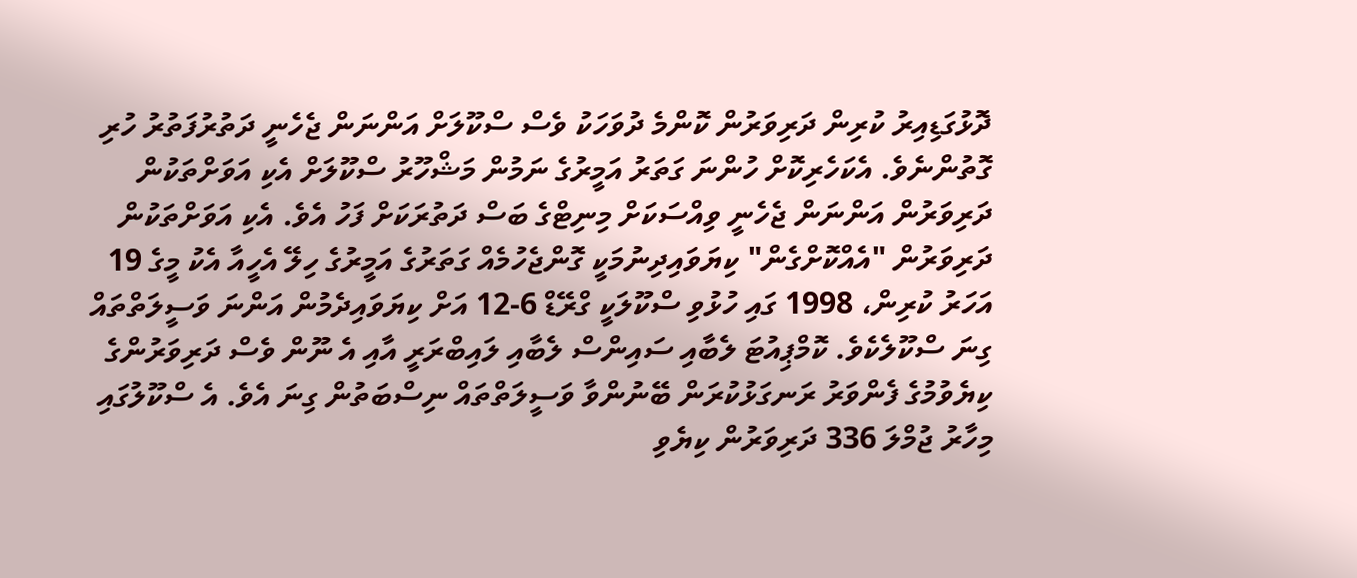ދޮޅުގަޑިއިރު ކުރިން ދަރިވަރުން ކޮންމެ ދުވަހަކު ވެސް ސްކޫލަށް އަންނަން ޖެހެނީ ދަތުރުފަތުރު ހުރި ގޮތުންނެވެ. އެކަހެރިކޮށް ހުންނަ ގަތަރު އަމީރުގެ ނަމުން މަޝްހޫރު ސްކޫލަށް އެކި އަވަށްތަކުން ދަރިވަރުން އަންނަން ޖެހެނީ ވިއްސަކަށް މިނިޓްގެ ބަސް ދަތުރަކަށް ފަހު އެވެ. އެކި އަވަށްތަކުން ދަރިވަރުން "އެއްކޮށްގެން" ކިޔަވައިދިނުމަކީ ގޮންޖެހުމެއް ގަތަރުގެ އަމީރުގެ ހިލޭ އެހީއާ އެކު މީގެ 19 އަހަރު ކުރިން، 1998 ގައި ހުޅުވި ސްކޫލަކީ ގްރޭޑް 6-12 އަށް ކިޔަވައިދެމުން އަންނަ ވަސީލަތްތައް ގިނަ ސްކޫލެކެވެ. ކޮމްޕިއުޓަ ލެބާއި ސައިންސް ލެބާއި ލައިބްރަރީ އާއި އެ ނޫން ވެސް ދަރިވަރުންގެ ކިޔެވުމުގެ ފެންވަރު ރަނގަޅުކުރަން ބޭނުންވާ ވަސީލަތްތައް ނިސްބަތުން ގިނަ އެވެ. އެ ސްކޫލުގައި މިހާރު ޖުމްލަ 336 ދަރިވަރުން ކިޔެވި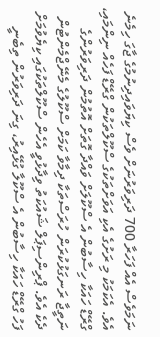ނަމަވެސް އެއް ފަހަރާ 700 ދަރިވަރުނަށް ވެސް ކިޔަވައިދިނުމުގެ ޖާގަ ހިމެނެ އެވެ. އެކަމަކު މި ރަށުގެ އެކި އަވަށްތަކުގެ ސްކޫލްތަކުން ގްރޭޑް ފަހެއް ނިންމައި، ގްރޭޑް ހައަކާ ހިސާބުން އެ ސްކޫލަށް ވައްދާ ގޮތަށް އޮތުމުން ދަރިވަރުންގެ ނަތީޖާ ރަނގަޅުކުރަން ހުރަސްތަކާ ދިމާވާ ކަމަށް ސްކޫލުގެ މެނޭޖްމެންޓުން ދެކެ އެވެ. ޕްރިންސިޕަލް ޝައުކަތު ވިދާޅުވީ އެހެން ސްކޫލްތަކުގައި ކިޔެވުމަށް ފަހު ގްރޭޑް ހައަކާ ހިސާބުން އެ ސްކޫލާ ގުޅޭއިރު، ގިނަ ދަރިވަރުން ތިބެނީ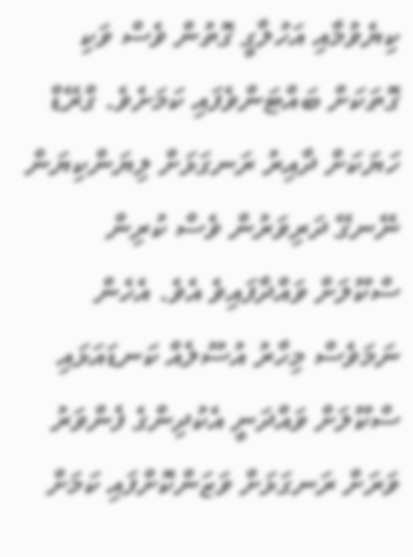ކިޔެވުމާއި އަހުލާގީ ގޮތުން ވެސް ވަކި ގޮތަކަށް ބައްޓަންވެފައި ކަމަށެވެ. ގްރޭޑް ހަޔަކަށް ދާއިރު ރަނގަޅަށް ލިޔަންކިޔަން ނޭނގޭ ދަރިވަރުން ވެސް ކުރިން ސްކޫލަށް ވައްދާފައިވެ އެވެ. އެހެން ނަމަވެސް މިހާރު އުސޫލެއް ކަނޑައަޅައި ސްކޫލަށް ވައްދަނީ އެކުދިންގެ ފެންވަރު ވަރަށް ރަނގަޅަށް ވަޒަންކޮށްފައި ކަމަށް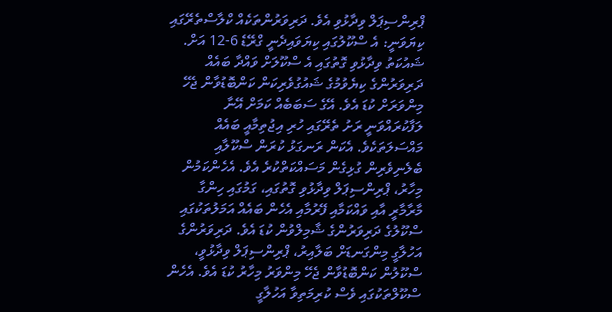ޕްރިންސިޕަލް ވިދާޅުވި އެވެ. ދަރިވަރުންތަކެއް ކްލާސްތެރޭގައި ކިޔަވަނީ: އެ ސްކޫލުގައި ކިޔަވައިދެނީ ގްރޭޑެ 6-12 އަށް. ޝައުކަތު ވިދާޅުވި ގޮތުގައި އެ ސްކޫލަށް ވައްދާ ބައެއް ދަރިވަރުންގެ ކިޔެވުމުގެ ޝައުގުވެރިކަން ކަންބޮޑުވާން ޖެހޭ މިންވަރަށް ކުޑަ އެވެ. އޭގެ ސަބަބެއް ކަމަށް އޭނާ ލަފާކުރައްވަނީ ރަށު ތެރޭގައި ހުރި އިޖުތިމާއީ ބައެއް މައްސަލަތަކެވެ. އެކަން ރަނގަޅު ކުރަން ސްކޫލާއި ބެލެނިވެރިން ގުޅިގެން މަސައްކަތްކުރެ އެވެ. އެހެންކަމުން މިހާރު، ޕްރިންސިޕަލް ވިދާޅުވި ގޮތުގައި، ގަމުގައި ހިންގާ މާރާމާރީ އާއި ވައްކަމާއި ފޭރުމާއި އެހެން ބައެއް އަމަލުތަކުގައި ސްކޫލުގެ ދަރިވަރުންގެ ޝާމިލްވުން ކުޑަ އެވެ. ދަރިވަރުންގެ އަހުލާގީ މިންގަނޑަށް ބަލާއިރު، ޕްރިންސިޕަލް ވިދާޅުވީ، ސްކޫލުން ކަންބޮޑުވާން ޖެހޭ މިންވަރު މިހާރު ކުޑަ އެވެ. އެހެން ސްކޫލްތަކުގައި ވެސް ކުރިމަތިވާ އަހުލާގީ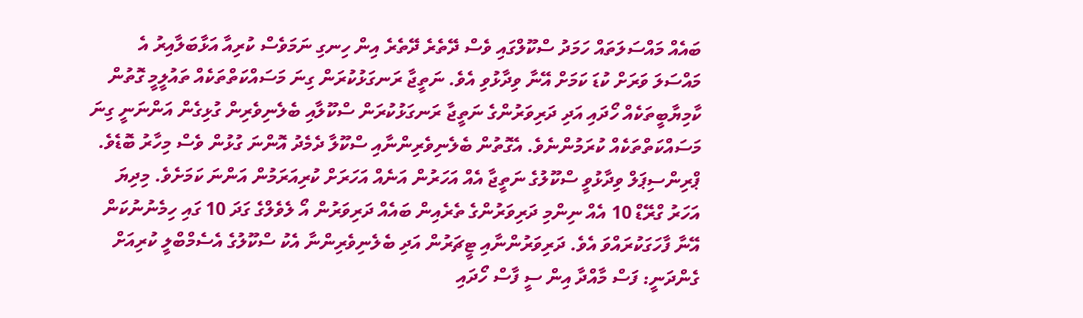ބައެއް މައްސަލަތައް ހަމަދު ސްކޫލްގައި ވެސް ދޭތެރެ ދޭތެރެ އިން ހިނގި ނަމަވެސް ކުރިއާ އަޅާބަލާއިރު އެ މައްސަލަ ވަރަށް ކުޑަ ކަމަށް އޭނާ ވިދާޅުވި އެވެ. ނަތީޖާ ރަނގަޅުކުރަން ގިނަ މަސައްކަތްތަކެއް ތައުލީމީ ގޮތުން ކާމިޔާބީތަކެއް ހޯދައި އަދި ދަރިވަރުންގެ ނަތީޖާ ރަނގަޅުކުރަން ސްކޫލާއި ބެލެނިވެރިން ގުޅިގެން އަންނަނީ ގިނަ މަސައްކަތްތަކެއް ކުރަމުންނެވެ. އެގޮތުން ބެލެނިވެރިންނާއި ސްކޫލާ ދެމެދު އޮންނަ ގުޅުން ވެސް މިހާރު ބޮޑެވެ. ޕްރިންސިޕަލް ވިދާޅުވީ ސްކޫލުގެ ނަތީޖާ އެއް އަހަރުން އަނެއް އަހަރަށް ކުރިއަރަމުން އަންނަ ކަމަށެވެ. މިދިޔަ އަހަރު ގްރޭޑް 10 އެއް ނިންމި ދަރިވަރުންގެ ތެރެއިން ބައެއް ދަރިވަރުން އޯ ލެވެލްގެ ގަދަ 10 ގައި ހިމެނުނުކަން އޭނާ ފާހަގަކުރައްވަ އެވެ. ދަރިވަރުންނާއި ޓީޗަރުން އަދި ބެލެނިވެރިންނާ އެކު ސްކޫލުގެ އެސެމްބްލީ ކުރިއަށް ގެންދަނީ: ފަސް މާއްދާ އިން ސީ ފާސް ހޯދައި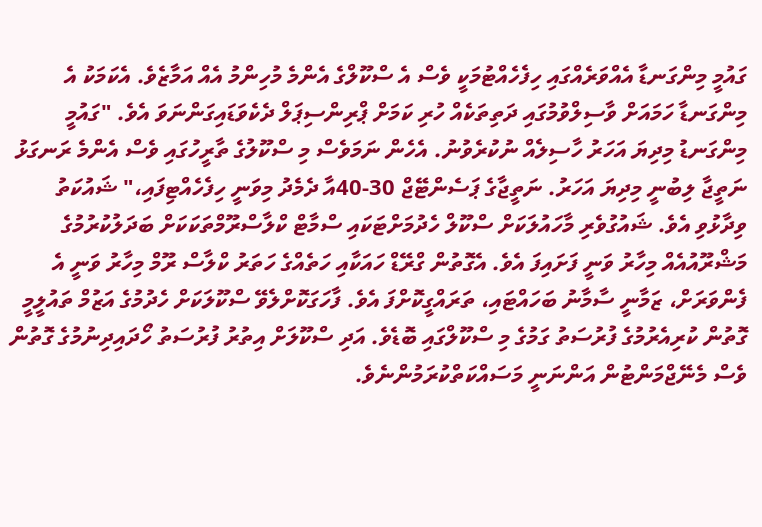ގައުމީ މިންގަނޑާ އެއްވަރެއްގައި ހިފެހެއްޓުމަކީ ވެސް އެ ސްކޫލްގެ އެންމެ މުހިންމު އެއް އަމާޒެވެ. އެކަމަކު އެ މިންގަނޑާ ހަމައަށް ވާސިލްވުމުގައި ދަތިތަކެއް ހުރި ކަމަށް ޕްރިންސިޕަލް ދެކެވަޑައިގަންނަވަ އެވެ. "ގައުމީ މިންގަނޑު މިދިޔަ އަހަރު ހާސިލެއް ނުކުރެވުނު. އެހެން ނަމަވެސް މި ސްކޫލުގެ ތާރީހުގައި ވެސް އެންމެ ރަނގަޅު ނަތީޖާ ލިބުނީ މިދިޔަ އަހަރު. ނަތީޖާގެ ޕަސެންޓޭޖް 30-40އާ ދެމެދު މިވަނީ ހިފެހެއްޓިފައި،" ޝައުކަތު ވިދާޅުވި އެވެ. ޝައުގުވެރި މާހައުލަކަށް ސްކޫލް ހެދުމަށްޓަކައި ސްމާޓް ކްލާސްރޫމްތަކަކަށް ބަދަލުކުރުމުގެ މަޝްރޫއުއެއް މިހާރު ވަނީ ފަށައިފަ އެވެ. އެގޮތުން ގްރޭޑް ހައަކާއި ހަތެއްގެ ހަތަރު ކްލާސް ރޫމް މިހާރު ވަނީ އެ ފެންވަރަށް، ޒަމާނީ ސާމާނު ބަހައްޓައި، ތަރައްގީކޮށްފަ އެވެ. ފާހަގަކޮށްލެވޭ ސްކޫލަކަށް ހެދުމުގެ އަޒުމް ތައުލީމީ ގޮތުން ކުރިއެރުމުގެ ފުރުސަތު ގަމުގެ މި ސްކޫލްގައި ބޮޑެވެ. އަދި ސްކޫލަށް އިތުރު ފުރުސަތު ހޯދައިދިނުމުގެ ގޮތުން ވެސް މެނޭޖްމަންޓުން އަންނަނީ މަސައްކަތްކުރަމުންނެވެ.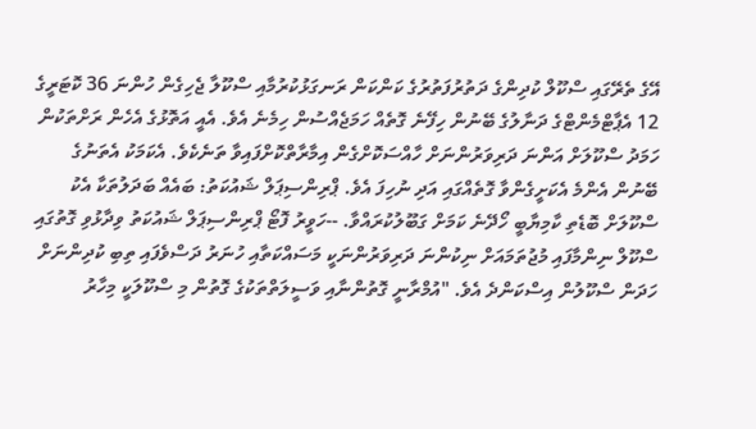އޭގެ ތެރޭގައި ސްކޫލް ކުދިންގެ ދަތުރުފަތުރުގެ ކަންކަން ރަނގަޅުކުރުމާއި ސްކޫލާ ޖެހިގެން ހުންނަ 36 ކޮޓަރީގެ 12 އެޕާޓްމެންޓްގެ ދަނާލުގެ ބޭނުން ހިފޭނެ ގޮތެއް ހަމަޖެއްސުން ހިމެނެ އެވެ. އެއީ އަތޮޅުގެ އެހެން ރަށްތަކުން ހަމަދު ސްކޫލަށް އަންނަ ދަރިވަރުންނަށް ހާއްސަކޮށްގެން އިމާރާތްކޮށްފައިވާ ތަނެކެވެ. އެކަމަކު އެތަނުގެ ބޭނުން އެންމެ އެކަށީގެންވާ ގޮތެއްގައި އަދި ނުހިފަ އެވެ. ޕްރިންސިޕަލް ޝައުކަތު: ބައެއް ބަދަލުތަކާ އެކު ސްކޫލަށް ބޮޑެތި ކާމިޔާބީ ހޯދޭނެ ކަމަށް ގަބޫލުކުރައްވާ. --ހަވީރު ފޮޓޯ ޕްރިންސިޕަލް ޝައުކަތު ވިދާޅުވި ގޮތުގައި ސްކޫލް ނިންމާފައި މުޖުތަމައަށް ނިކުންނަ ދަރިވަރުންނަކީ މަސައްކަތާއި ހުނަރު ދަސްވެފައި ތިބި ކުދިންނަށް ހަދަން ސްކޫލުން އިސްކަންދެ އެވެ. "އުމްރާނީ ގޮތުންނާއި ވަސީލަތްތަކުގެ ގޮތުން މި ސްކޫލަކީ މިހާރު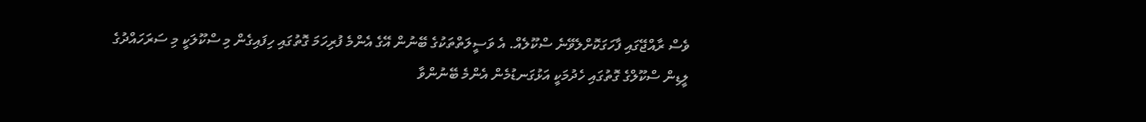ވެސް ރާއްޖޭގައި ފާހަގަކޮށްލެވޭނެ ސްކޫލެއް. އެ ވަސީލަތްތަކުގެ ބޭނުން އޭގެ އެންމެ ފުރިހަމަ ގޮތުގައި ހިފައިގެން މި ސްކޫލަކީ މި ސަރަހައްދުގެ ލީޑިން ސްކޫލްގެ ގޮތުގައި ހެދުމަކީ އަޅުގަނޑުމެން އެންމެ ބޭނުންވާ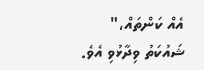އެއް ކަންތައް،" ޝައުކަތު ވިދާޅުވި އެވެ.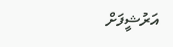އަރުޝީފަށް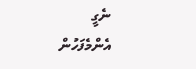ނެގީ
އެންމެފަހުން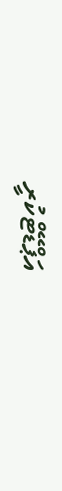އަޕްޑޭޓްކުރީ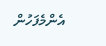އެންމެފަހުން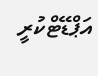އަޕްޑޭޓްކުރީ